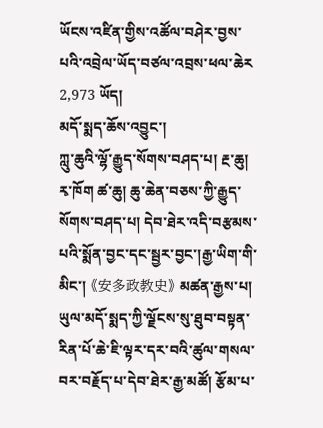ཡོངས་འཛིན་གྱིས་འཚོལ་བཤེར་བྱས་པའི་འབྲེལ་ཡོད་བཙལ་འབྲས་ཕལ་ཆེར 2,973 ཡོད།
མདོ་སྨད་ཆོས་འབྱུང་།
ཀླུ་ཆུའི་ལྷོ་རྒྱུད་སོགས་བཤད་པ། རྔ་ཆུ། རྭ་ཁོག ཚ་ཆུ། ཆུ་ཆེན་བཅས་ཀྱི་རྒྱུད་སོགས་བཤད་པ། དེབ་ཐེར་འདི་བརྩམས་པའི་སྨོན་བྱང་དང་སྦྱར་བྱང་།རྒྱ་ཡིག་གི་མིང་། 《安多政教史》 མཚན་རྒྱས་པ། ཡུལ་མདོ་སྨད་ཀྱི་ལྗོངས་སུ་ཐུབ་བསྟན་རིན་པོ་ཆེ་ཇི་ལྟར་དར་བའི་ཚུལ་གསལ་བར་བརྗོད་པ་དེབ་ཐེར་རྒྱ་མཚོ། རྩོམ་པ་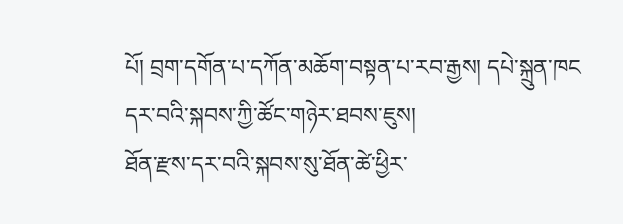པོ། བྲག་དགོན་པ་དཀོན་མཆོག་བསྟན་པ་རབ་རྒྱས། དཔེ་སྐྲུན་ཁང
དར་བའི་སྐབས་ཀྱི་ཚོང་གཉེར་ཐབས་ཇུས།
ཐོན་རྫས་དར་བའི་སྐབས་སུ་ཐོན་ཚེ་ཕྱིར་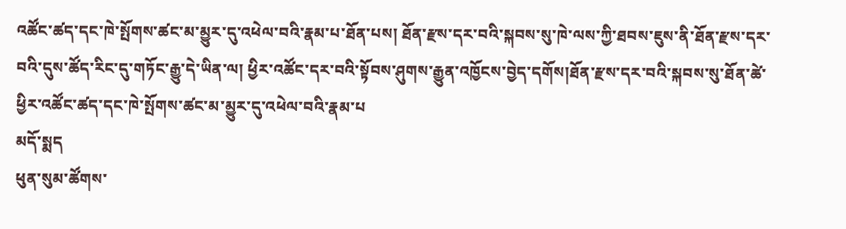འཚོང་ཚད་དང་ཁེ་སྤོགས་ཚང་མ་མྱུར་དུ་འཕེལ་བའི་རྣམ་པ་ཐོན་པས། ཐོན་རྫས་དར་བའི་སྐབས་སུ་ཁེ་ལས་ཀྱི་ཐབས་ཇུས་ནི་ཐོན་རྫས་དར་བའི་དུས་ཚོད་རིང་དུ་གཏོང་རྒྱུ་དེ་ཡིན་ལ། ཕྱིར་འཚོང་དར་བའི་སྟོབས་ཤུགས་རྒྱུན་འཁྱོངས་བྱེད་དགོས།ཐོན་རྫས་དར་བའི་སྐབས་སུ་ཐོན་ཚེ་ཕྱིར་འཚོང་ཚད་དང་ཁེ་སྤོགས་ཚང་མ་མྱུར་དུ་འཕེལ་བའི་རྣམ་པ
མདོ་སྨད
ཕུན་སུམ་ཚོགས་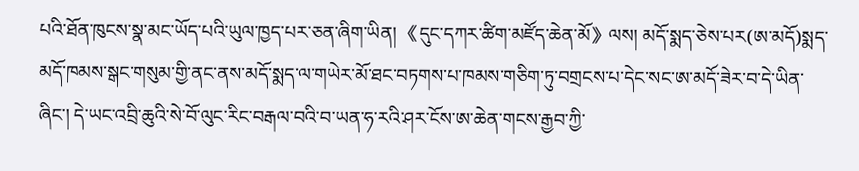པའི་ཐོན་ཁུངས་སྣ་མང་ཡོད་པའི་ཡུལ་ཁྱད་པར་ཅན་ཞིག་ཡིན། 《དུང་དཀར་ཚིག་མཛོད་ཆེན་མོ》ལས། མདོ་སྨད་ཅེས་པར(ཨ་མདོ)སྨད་མདོ་ཁམས་སྒང་གསུམ་གྱི་ནང་ནས་མདོ་སྨད་ལ་གཡེར་མོ་ཐང་བཏགས་པ་ཁམས་གཅིག་ཏུ་བགྲངས་པ་དེང་སང་ཨ་མདོ་ཟེར་བ་དེ་ཡིན་ཞིང་། དེ་ཡང་འབྲི་ཆུའི་སེ་བོ་ལུང་རིང་བརྒལ་བའི་བ་ཡན་ཧ་རའི་ཤར་ངོས་ཨ་ཆེན་གངས་རྒྱབ་ཀྱི་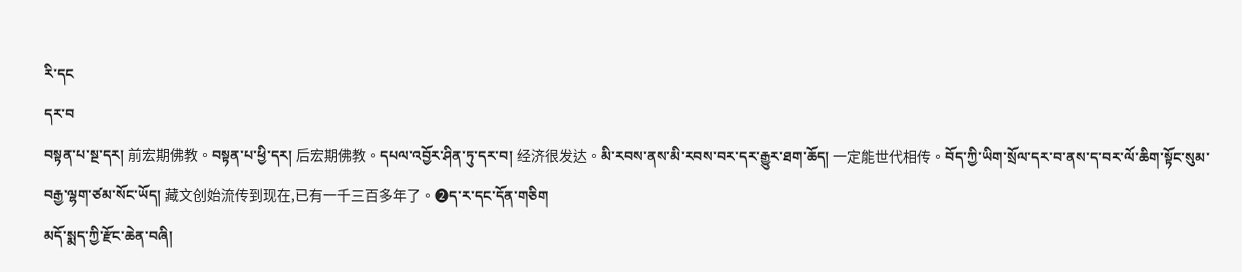རི་དང
དར་བ
བསྟན་པ་སྔ་དར། 前宏期佛教。བསྟན་པ་ཕྱི་དར། 后宏期佛教。དཔལ་འབྱོར་ཤིན་ཏུ་དར་བ། 经济很发达。མི་རབས་ནས་མི་རབས་བར་དར་རྒྱུར་ཐག་ཆོད། 一定能世代相传。བོད་ཀྱི་ཡིག་སྲོལ་དར་བ་ནས་ད་བར་ལོ་ཆིག་སྟོང་སུམ་བརྒྱ་ལྷག་ཙམ་སོང་ཡོད། 藏文创始流传到现在,已有一千三百多年了。❷ད་ར་དང་དོན་གཅིག
མདོ་སྨད་ཀྱི་རྫོང་ཆེན་བཞི།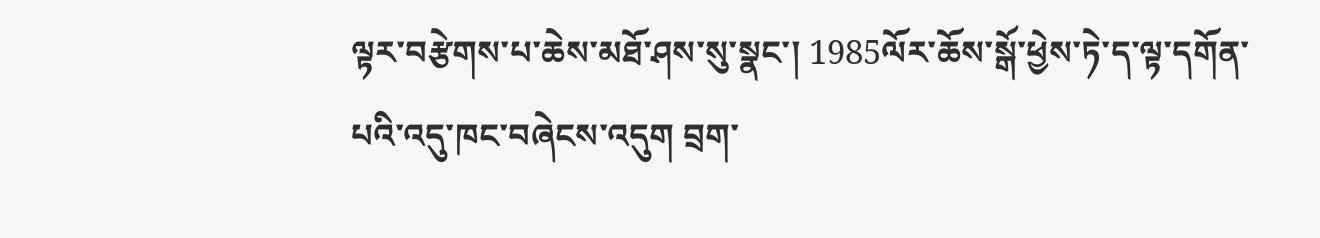ལྟར་བརྩེགས་པ་ཆེས་མཐོ་ཤས་སུ་སྣང་། 1985ལོར་ཆོས་སྒོ་ཕྱེས་ཏེ་ད་ལྟ་དགོན་པའི་འདུ་ཁང་བཞེངས་འདུག བྲག་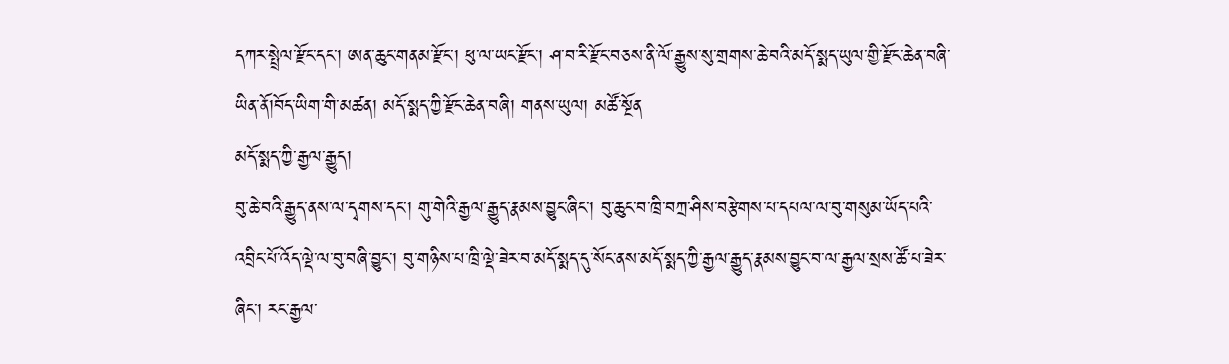དཀར་སྤྲེལ་རྫོང་དང་། ཨན་ཆུང་གནམ་རྫོང་། ཕུ་ལ་ཡང་རྫོང་། ཤ་བ་རི་རྫོང་བཅས་ནི་ལོ་རྒྱུས་སུ་གྲགས་ཆེ་བའི་མདོ་སྨད་ཡུལ་གྱི་རྫོང་ཆེན་བཞི་ཡིན་ནོ།བོད་ཡིག་གི་མཚན། མདོ་སྨད་ཀྱི་རྫོང་ཆེན་བཞི། གནས་ཡུལ། མཚོ་སྔོན
མདོ་སྨད་ཀྱི་རྒྱལ་རྒྱུད།
བུ་ཆེ་བའི་རྒྱུད་ནས་ལ་དྭགས་དང་། གུ་གེའི་རྒྱལ་རྒྱུད་རྣམས་བྱུང་ཞིང་། བུ་ཆུང་བ་ཁྲི་བཀྲ་ཤིས་བརྩེགས་པ་དཔལ་ལ་བུ་གསུམ་ཡོད་པའི་འབྲིང་པོ་འོད་ལྡེ་ལ་བུ་བཞི་བྱུང་། བུ་གཉིས་པ་ཁྲི་ལྡེ་ཟེར་བ་མདོ་སྨད་དུ་སོང་ནས་མདོ་སྨད་ཀྱི་རྒྱལ་རྒྱུད་རྣམས་བྱུང་བ་ལ་རྒྱལ་སྲས་ཚོ་པ་ཟེར་ཞིང་། རང་རྒྱལ་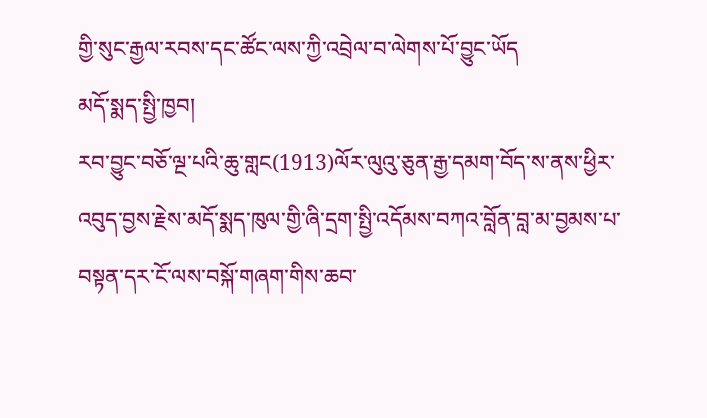གྱི་སུང་རྒྱལ་རབས་དང་ཚོང་ལས་ཀྱི་འབྲེལ་བ་ལེགས་པོ་བྱུང་ཡོད
མདོ་སྨད་སྤྱི་ཁྱབ།
རབ་བྱུང་བཅོ་ལྔ་པའི་ཆུ་གླང(1913)ལོར་ལུའུ་ཅུན་རྒྱ་དམག་བོད་ས་ནས་ཕྱིར་འབུད་བྱས་རྗེས་མདོ་སྨད་ཁུལ་གྱི་ཞི་དྲག་སྤྱི་འདོམས་བཀའ་བློན་བླ་མ་བྱམས་པ་བསྟན་དར་ངོ་ལས་བསྐོ་གཞག་གིས་ཆབ་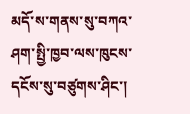མདོ་ས་གནས་སུ་བཀའ་ཤག་སྤྱི་ཁྱབ་ལས་ཁུངས་དངོས་སུ་བཙུགས་ཤིང་།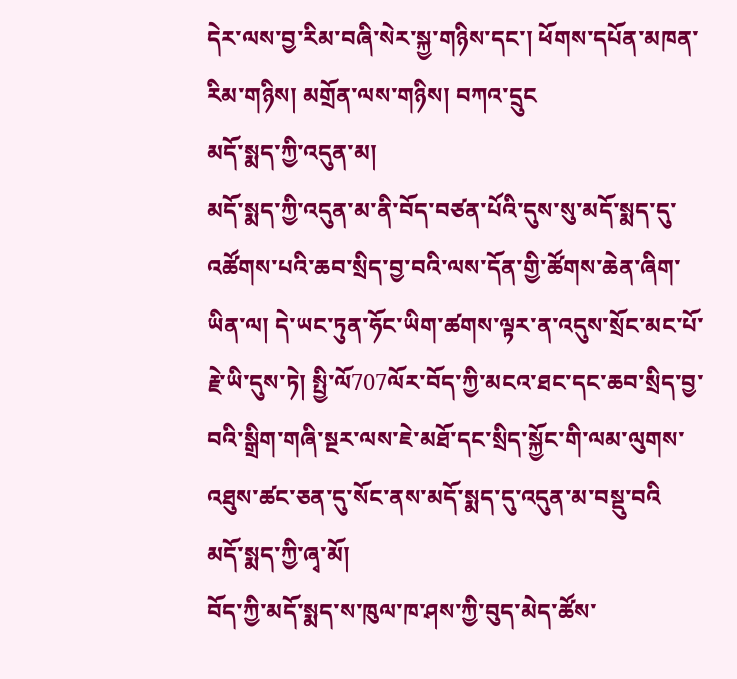དེར་ལས་བྱ་རིམ་བཞི་སེར་སྐྱ་གཉིས་དང་། ཕོགས་དཔོན་མཁན་རིམ་གཉིས། མགྲོན་ལས་གཉིས། བཀའ་དྲུང
མདོ་སྨད་ཀྱི་འདུན་མ།
མདོ་སྨད་ཀྱི་འདུན་མ་ནི་བོད་བཙན་པོའི་དུས་སུ་མདོ་སྨད་དུ་འཚོགས་པའི་ཆབ་སྲིད་བྱ་བའི་ལས་དོན་གྱི་ཚོགས་ཆེན་ཞིག་ཡིན་ལ། དེ་ཡང་ཏུན་ཧོང་ཡིག་ཚགས་ལྟར་ན་འདུས་སྲོང་མང་པོ་རྗེ་ཡི་དུས་ཏེ། སྤྱི་ལོ707ལོར་བོད་ཀྱི་མངའ་ཐང་དང་ཆབ་སྲིད་བྱ་བའི་སྒྲིག་གཞི་སྔར་ལས་ཇེ་མཐོ་དང་སྲིད་སྐྱོང་གི་ལམ་ལུགས་འཐུས་ཚང་ཅན་དུ་སོང་ནས་མདོ་སྨད་དུ་འདུན་མ་བསྡུ་བའི
མདོ་སྨད་ཀྱི་ཞྭ་མོ།
བོད་ཀྱི་མདོ་སྨད་ས་ཁུལ་ཁ་ཤས་ཀྱི་བུད་མེད་ཚོས་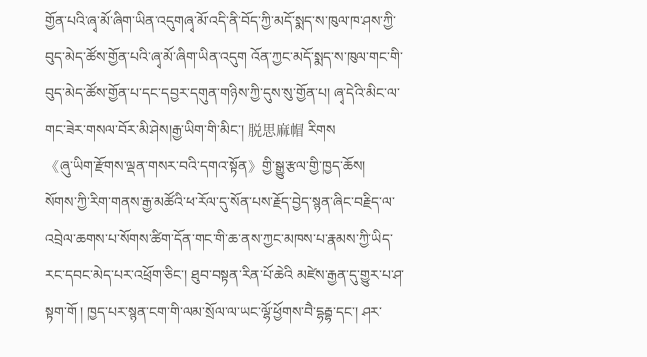གྱོན་པའི་ཞྭ་མོ་ཞིག་ཡིན་འདུགཞྭ་མོ་འདི་ནི་བོད་ཀྱི་མདོ་སྨད་ས་ཁུལ་ཁ་ཤས་ཀྱི་བུད་མེད་ཚོས་གྱོན་པའི་ཞྭ་མོ་ཞིག་ཡིན་འདུག འོན་ཀྱང་མདོ་སྨད་ས་ཁུལ་གང་གི་བུད་མེད་ཚོས་གྱོན་པ་དང་དབྱར་དགུན་གཉིས་ཀྱི་དུས་སུ་གྱོན་པ། ཞྭ་དེའི་མིང་ལ་གང་ཟེར་གསལ་བོར་མི་ཤེས།རྒྱ་ཡིག་གི་མིང་། 脱思麻帽 རིགས
《ཞུ་ཡིག་རྫོགས་ལྡན་གསར་བའི་དགའ་སྟོན》གྱི་སྒྱུ་རྩལ་གྱི་ཁྱད་ཆོས།
སོགས་ཀྱི་རིག་གནས་རྒྱ་མཚོའི་ཕ་རོལ་དུ་སོན་པས་རྗོད་བྱེད་སྙན་ཞིང་བརྗིད་ལ་འབྲེལ་ཆགས་པ་སོགས་ཚིག་དོན་གང་གི་ཆ་ནས་ཀྱང་མཁས་པ་རྣམས་ཀྱི་ཡིད་རང་དབང་མེད་པར་འཕྲོག་ཅིང་། ཐུབ་བསྟན་རིན་པོ་ཆེའི མཛེས་རྒྱན་དུ་གྱུར་པ་ཤ་སྟག་གོ ། ཁྱད་པར་སྙན་ངག་གི་ལམ་སྲོལ་ལ་ཡང་ལྷོ་ཕྱོགས་བཻ་དྷརྦྷ་དང་། ཤར་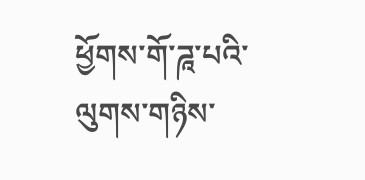ཕྱོགས་གོ་ཌཱ་པའི་ལུགས་གཉིས་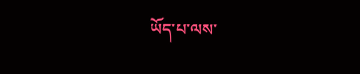ཡོད་པ་ལས་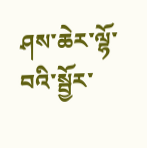ཤས་ཆེར་ལྷོ་བའི་སྦྱོར་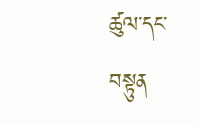ཚུལ་དང་བསྟུན